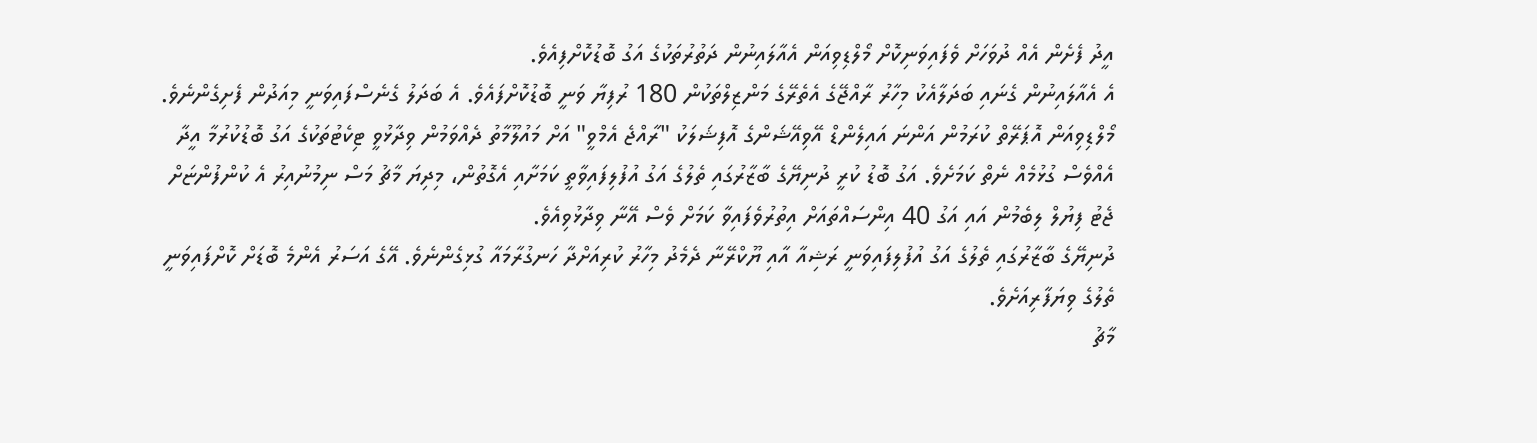އީދު ފެށެން އެއް ދުވަހަށް ވެފައިވަނިކޮށް މޯލްޑިވިއަން އެއާލައިނުން ދަތުރުތަކުގެ އަގު ބޮޑުކޮށްފިއެވެ.
އެ އެއާލައިނުން ގެނައި ބަދަލާއެކު މިހާރު ރާއްޖޭގެ އެތެރޭގެ މަންޒިލްތަކުން 180 ރުފިޔާ ވަނީ ބޮޑުކޮށްފައެވެ. އެ ބަދަލު ގެނެސްފައިވަނީ މިއަދުން ފެށިގެންނެވެ.
މޯލްޑިވިއަން އޮޕަރޭތް ކުރަމުން އަންނަ އައިލެންޑް އޭވިއޭޝަންގެ އޮފިޝަލަކު "ރާއްޖެ އެމްވީ" އަށް މައުލޫމާތު ދެއްވަމުން ވިދާޅުވީ ޓިކެޓުތަކުގެ އަގު ބޮޑުކުރުމާ އީދާ އެއްވެސް ގުޅުމެއް ނެތް ކަމަށެވެ. އަގު ބޮޑު ކުރީ ދުނިޔޭގެ ބާޒާރުގައި ތެލުގެ އަގު އުފުލިފައިވާތީ ކަމަށާއި އެގޮތުން، މިދިޔަ މާޗު މަސް ނިމުނުއިރު އެ ކުންފުންޏަށް ޖެޓު ފިޔުލް ލިބެމުން އައި އަގު 40 އިންސައްތައަށް އިތުރުވެފައިވާ ކަމަށް ވެސް އޭނާ ވިދާޅުވިއެވެ.
ދުނިޔޭގެ ބާޒާރުގައި ތެލުގެ އަގު އުފުލިފައިވަނީ ރަޝިއާ އާއި ޔޫކްރޭނާ ދެމެދު މިހާރު ކުރިއަށްދާ ހަނގުރާމައާ ގުޅިގެންނެވެ. އޭގެ އަސަރު އެންމެ ބޮޑަށް ކޮށްފައިވަނީ ތެލުގެ ވިޔަފާރިއަށެވެ.
މާޗު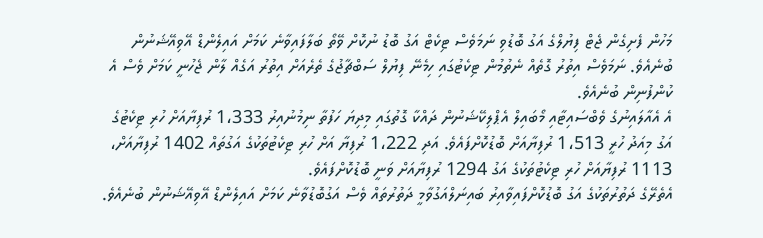މަހުން ފެށިގެން ޖެޓް ފިޔުލްގެ އަގު ބޮޑުވި ނަމަވެސް ޓިކެޓް އަގު ބޮޑު ނުކޮށް ވޭތޯ ބަލާފައިވާނެ ކަމަށް އައިލެންޑް އޭވިއޭޝަނުން ބުނެއެވެ. ނަމަވެސް އިތުރު ގޮތެއް ނެތުމުން ޓިކެޓުގައި ހިމެނޭ ފިޔުލް ސަބްޗާޖުގެ ތެރެއަށް އިތުރު އަގެއް ލާން ޖެހުނީ ކަމަށް ވެސް އެ ކުންފުނިން ބުނެއެވެ.
އެ އެއާލައިނުގެ ވެބްސައިޓާއި މޯބައިލް އެޕްލިކޭޝަނުން ދައްކާ ގޮތުގައި މިދިޔަ ހަފުތާ ނިމުނުއިރު 1،333 ރުފިޔާއަށް ހުރި ޓިކެޓުގެ އަގު މިއަދު ހުރީ 1،513 ރުފިޔާއަށް ބޮޑުކޮށްފައެވެ. އަދި 1،222 ރުފިޔާ އަށް ހުރި ޓިކެޓުތަކުގެ އަގުތައް 1402 ރުފިޔާއަށް، 1113 ރުފިޔާއަށް ހުރި ޓިކެޓުތަކުގެ އަގު 1294 ރުފިޔާއަށް ވަނީ ބޮޑުކޮށްފައެވެ.
އެތެރޭގެ ދަތުރުތަކުގެ އަގު ބޮޑުކޮށްފައިވާއިރު ބައިނަލްއަގުވާމީ ދަތުރުތައް ވެސް އަގުބޮޑުވާނެ ކަމަށް އައިލެންޑް އޭވިއޭޝަނުން ބުނެއެވެ.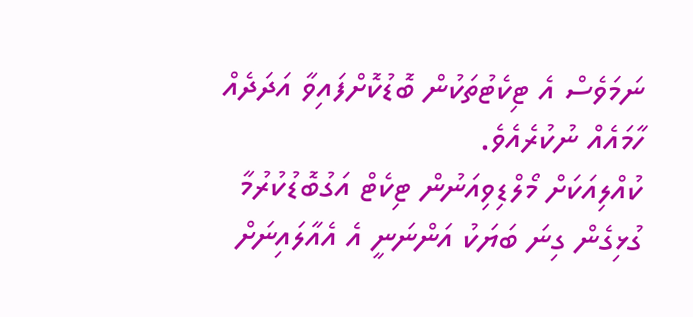ނަމަވެސް އެ ޓިކެޓުތަކުން ބޮޑުކޮށްފައިވާ އަދަދެއް ހާމައެއް ނުކުރެއެވެ.
ކުއްލިއަކަށް މޯލްޑިވިއަނުން ޓިކެޓް އަގުބޮޑުކުރުމާ ގުޅިގެން ގިނަ ބަޔަކު އަންނަނީ އެ އެއާލައިނަށް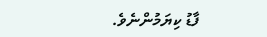ފާޑު ކިޔަމުންނެވެ.